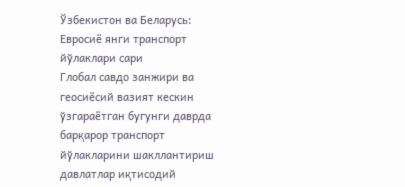Ўзбекистон ва Беларусь: Евросиё янги транспорт йўлаклари сари
Глобал савдо занжири ва геосиёсий вазият кескин ўзгараётган бугунги даврда барқарор транспорт йўлакларини шакллантириш давлатлар иқтисодий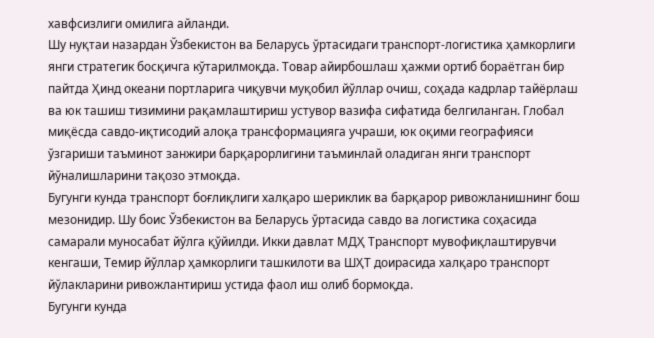хавфсизлиги омилига айланди.
Шу нуқтаи назардан Ўзбекистон ва Беларусь ўртасидаги транспорт-логистика ҳамкорлиги янги стратегик босқичга кўтарилмоқда. Товар айирбошлаш ҳажми ортиб бораётган бир пайтда Ҳинд океани портларига чиқувчи муқобил йўллар очиш, соҳада кадрлар тайёрлаш ва юк ташиш тизимини рақамлаштириш устувор вазифа сифатида белгиланган. Глобал миқёсда савдо-иқтисодий алоқа трансформацияга учраши, юк оқими географияси ўзгариши таъминот занжири барқарорлигини таъминлай оладиган янги транспорт йўналишларини тақозо этмоқда.
Бугунги кунда транспорт боғлиқлиги халқаро шериклик ва барқарор ривожланишнинг бош мезонидир. Шу боис Ўзбекистон ва Беларусь ўртасида савдо ва логистика соҳасида самарали муносабат йўлга қўйилди. Икки давлат МДҲ Транспорт мувофиқлаштирувчи кенгаши, Темир йўллар ҳамкорлиги ташкилоти ва ШҲТ доирасида халқаро транспорт йўлакларини ривожлантириш устида фаол иш олиб бормоқда.
Бугунги кунда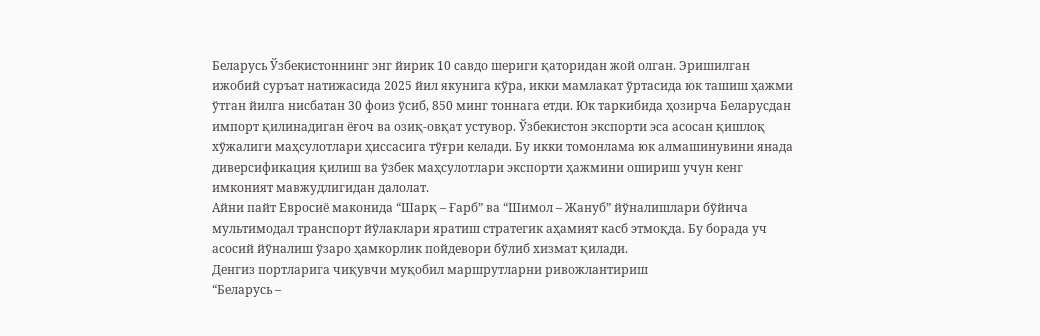Беларусь Ўзбекистоннинг энг йирик 10 савдо шериги қаторидан жой олган. Эришилган ижобий суръат натижасида 2025 йил якунига кўра, икки мамлакат ўртасида юк ташиш ҳажми ўтган йилга нисбатан 30 фоиз ўсиб, 850 минг тоннага етди. Юк таркибида ҳозирча Беларусдан импорт қилинадиган ёғоч ва озиқ-овқат устувор. Ўзбекистон экспорти эса асосан қишлоқ хўжалиги маҳсулотлари ҳиссасига тўғри келади. Бу икки томонлама юк алмашинувини янада диверсификация қилиш ва ўзбек маҳсулотлари экспорти ҳажмини ошириш учун кенг имконият мавжудлигидан далолат.
Айни пайт Евросиё маконида “Шарқ – Ғарб” ва “Шимол – Жануб” йўналишлари бўйича мультимодал транспорт йўлаклари яратиш стратегик аҳамият касб этмоқда. Бу борада уч асосий йўналиш ўзаро ҳамкорлик пойдевори бўлиб хизмат қилади.
Денгиз портларига чиқувчи муқобил маршрутларни ривожлантириш
“Беларусь –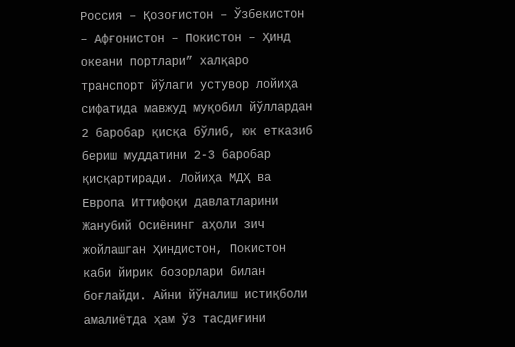Россия – Қозоғистон – Ўзбекистон – Афғонистон – Покистон – Ҳинд океани портлари” халқаро транспорт йўлаги устувор лойиҳа сифатида мавжуд муқобил йўллардан 2 баробар қисқа бўлиб, юк етказиб бериш муддатини 2-3 баробар қисқартиради. Лойиҳа МДҲ ва Европа Иттифоқи давлатларини Жанубий Осиёнинг аҳоли зич жойлашган Ҳиндистон, Покистон каби йирик бозорлари билан боғлайди. Айни йўналиш истиқболи амалиётда ҳам ўз тасдиғини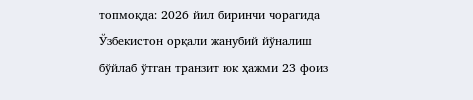топмоқда: 2026 йил биринчи чорагида Ўзбекистон орқали жанубий йўналиш бўйлаб ўтган транзит юк ҳажми 23 фоиз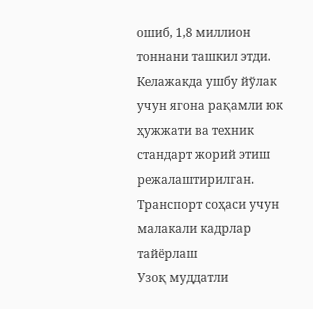ошиб, 1,8 миллион тоннани ташкил этди. Келажакда ушбу йўлак учун ягона рақамли юк ҳужжати ва техник стандарт жорий этиш режалаштирилган.
Транспорт соҳаси учун малакали кадрлар тайёрлаш
Узоқ муддатли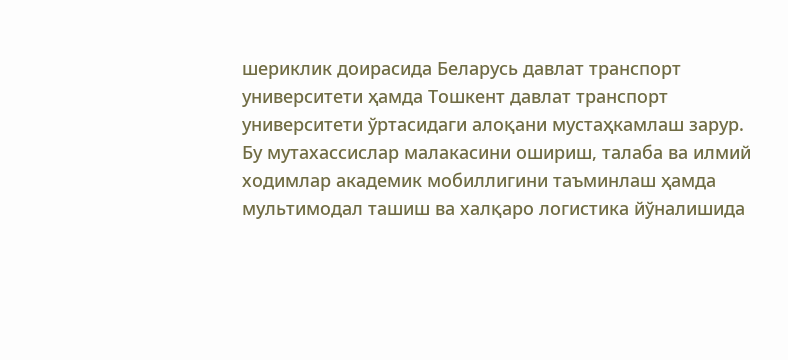шериклик доирасида Беларусь давлат транспорт университети ҳамда Тошкент давлат транспорт университети ўртасидаги алоқани мустаҳкамлаш зарур. Бу мутахассислар малакасини ошириш, талаба ва илмий ходимлар академик мобиллигини таъминлаш ҳамда мультимодал ташиш ва халқаро логистика йўналишида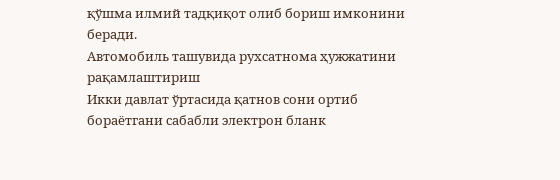қўшма илмий тадқиқот олиб бориш имконини беради.
Автомобиль ташувида рухсатнома ҳужжатини рақамлаштириш
Икки давлат ўртасида қатнов сони ортиб бораётгани сабабли электрон бланк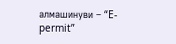алмашинуви – “E-permit”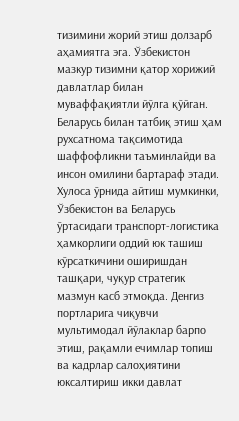тизимини жорий этиш долзарб аҳамиятга эга. Ўзбекистон мазкур тизимни қатор хорижий давлатлар билан муваффақиятли йўлга қўйган. Беларусь билан татбиқ этиш ҳам рухсатнома тақсимотида шаффофликни таъминлайди ва инсон омилини бартараф этади.
Хулоса ўрнида айтиш мумкинки, Ўзбекистон ва Беларусь ўртасидаги транспорт-логистика ҳамкорлиги оддий юк ташиш кўрсаткичини оширишдан ташқари, чуқур стратегик мазмун касб этмоқда. Денгиз портларига чиқувчи мультимодал йўлаклар барпо этиш, рақамли ечимлар топиш ва кадрлар салоҳиятини юксалтириш икки давлат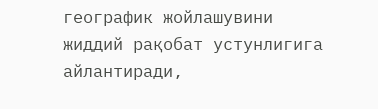географик жойлашувини жиддий рақобат устунлигига айлантиради,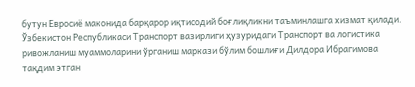бутун Евросиё маконида барқарор иқтисодий боғлиқликни таъминлашга хизмат қилади.
Ўзбекистон Республикаси Транспорт вазирлиги ҳузуридаги Транспорт ва логистика ривожланиш муаммоларини ўрганиш маркази бўлим бошлиғи Дилдора Ибрагимова тақдим этган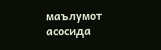маълумот асосида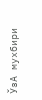ЎзА мухбири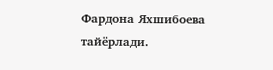Фардона Яхшибоева тайёрлади.